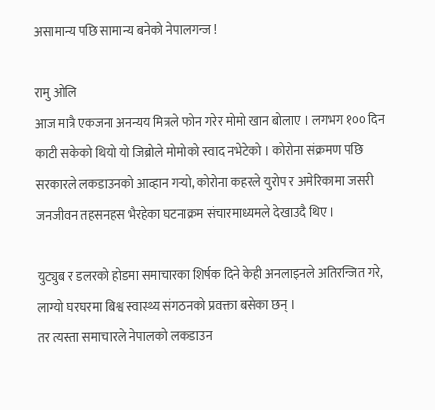असामान्य पछि सामान्य बनेको नेपालगन्ज !

रामु ओलि
आज मात्रै एकजना अनन्यय मित्रले फोन गरेर मोमो खान बोलाए । लगभग १०० दिन काटी सकेको थियो यो जिब्रोले मोमोको स्वाद नभेटेको । कोरोना संक्रमण पछि सरकारले लकडाउनको आव्हान गर्‍यो, कोरोना कहरले युरोप र अमेरिकामा जसरी जनजीवन तहसनहस भैरहेका घटनाक्रम संचारमाध्यमले देखाउदै थिए ।

युट्युब र डलरको होडमा समाचारका शिर्षक दिने केही अनलाइनले अतिरन्जित गरे, लाग्यो घरघरमा बिश्व स्वास्थ्य संगठनको प्रवक्ता बसेका छन् ।
तर त्यस्ता समाचारले नेपालको लकडाउन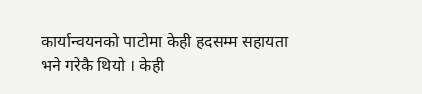कार्यान्वयनको पाटोमा केही हदसम्म सहायता भने गरेकै थियो । केही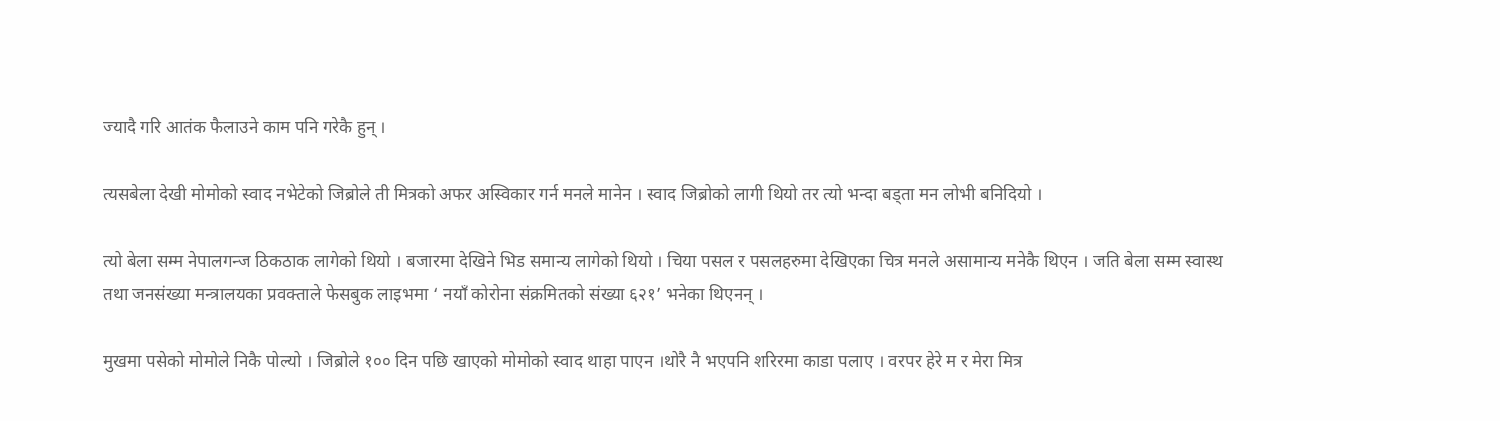ज्यादै गरि आतंक फैलाउने काम पनि गरेकै हुन् ।

त्यसबेला देखी मोमोको स्वाद नभेटेको जिब्रोले ती मित्रको अफर अस्विकार गर्न मनले मानेन । स्वाद जिब्रोको लागी थियो तर त्यो भन्दा बड्ता मन लोभी बनिदियो ।

त्यो बेला सम्म नेपालगन्ज ठिकठाक लागेको थियो । बजारमा देखिने भिड समान्य लागेको थियो । चिया पसल र पसलहरुमा देखिएका चित्र मनले असामान्य मनेकै थिएन । जति बेला सम्म स्वास्थ तथा जनसंख्या मन्त्रालयका प्रवक्ताले फेसबुक लाइभमा ‘ नयाँ कोरोना संक्रमितको संख्या ६२१’ भनेका थिएनन् ।

मुखमा पसेको मोमोले निकै पोल्यो । जिब्रोले १०० दिन पछि खाएको मोमोको स्वाद थाहा पाएन ।थोरै नै भएपनि शरिरमा काडा पलाए । वरपर हेरे म र मेरा मित्र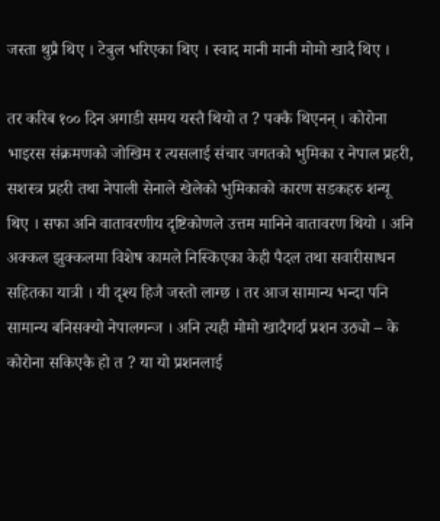जस्ता थुप्रै थिए । टेबुल भरिएका थिए । स्वाद मानी मानी मोमो खादै थिए ।

तर करिब १०० दिन अगाडी समय यस्तै थियो त ? पक्कै थिएनन् । कोरोना भाइरस संक्रमणको जोखिम र त्यसलाई संचार जगतको भुमिका र नेपाल प्रहरी, सशस्त्र प्रहरी तथा नेपाली सेनाले खेलेको भुमिकाको कारण सडकहरु शन्यू थिए । सफा अनि वातावरणीय दृष्टिकोणले उत्तम मानिने वातावरण थियो । अनि अक्कल झुक्कलमा विशेष कामले निस्किएका केही पैदल तथा सवारीसाधन सहितका यात्री । यी दृश्य हिजै जस्तो लाग्छ । तर आज सामान्य भन्दा पनि सामान्य बनिसक्यो नेपालगन्ज । अनि त्यही मोमो खादैगर्दा प्रशन उठ्यो – के कोरोना सकिएकै हो त ? या यो प्रशनलाई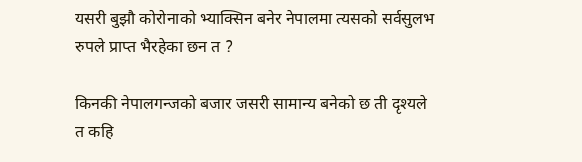यसरी बुझौ कोरोनाको भ्याक्सिन बनेर नेपालमा त्यसको सर्वसुलभ रुपले प्राप्त भैरहेका छन त ?

किनकी नेपालगन्जको बजार जसरी सामान्य बनेको छ ती दृश्यले त कहि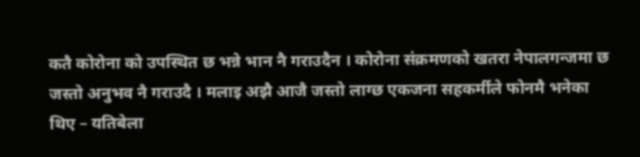कतै कोरोना को उपस्थित छ भन्ने भान नै गराउदैन । कोरोना संक्रमणको खतरा नेपालगन्जमा छ जस्तो अनुभव नै गराउदै । मलाइ अझै आजै जस्तो लाग्छ एकजना सहकर्मीले फोनमै भनेका थिए – यतिबेला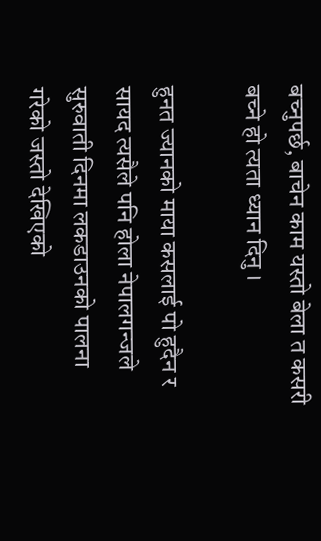बच्नुपर्छ, बाचेन काम यस्तो बेला त कसरी बच्ने हो त्यता ध्यान दिनु ।

हुनत ज्यानको माया कसलाई पो हुदैन र सायद त्यसैले पनि होला नेपालगन्जले सुरुवाती दिनमा लकडाउनको पालना गरेको जस्तो देखिएको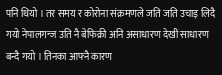पनि थियो । तर समय र कोरोना संक्रमणले जति जति उचाइ लिदै गयो नेपालगन्ज उति नै बेफिक्री अनि असाधारण देखी साधारण बन्दै गयो । तिनका आफ्नै कारण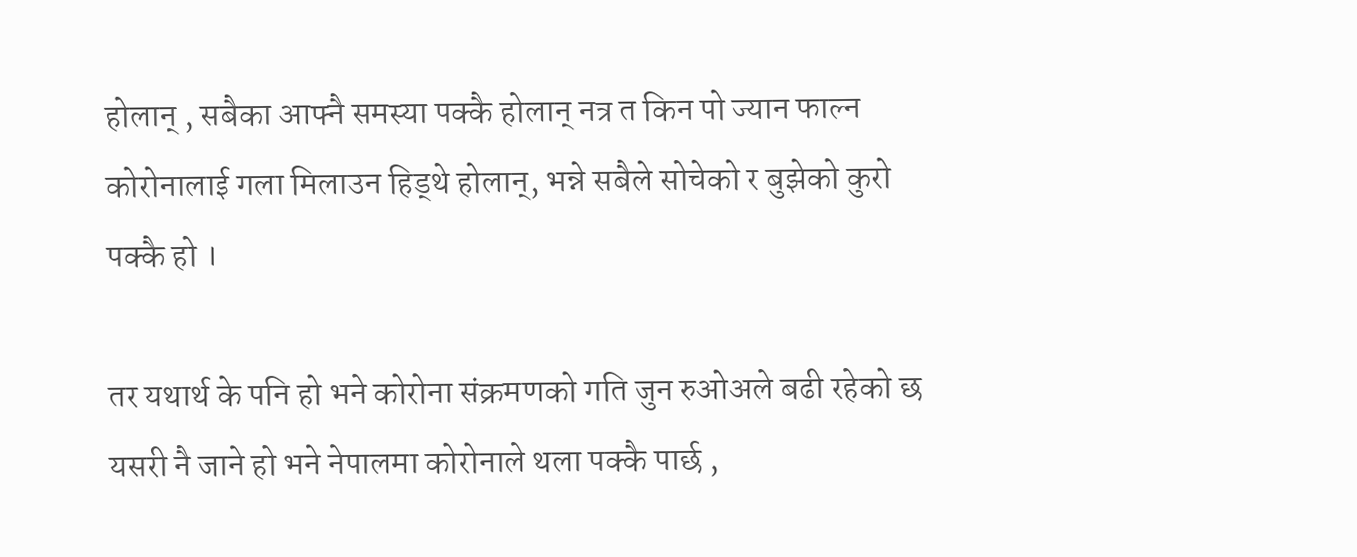होलान् , सबैका आफ्नै समस्या पक्कै होलान् नत्र त किन पो ज्यान फाल्न कोरोनालाई गला मिलाउन हिड्थे होलान्, भन्ने सबैले सोचेको र बुझेको कुरो पक्कै हो ।

तर यथार्थ के पनि हो भने कोरोना संक्रमणको गति जुन रुओअले बढी रहेको छ यसरी नै जाने हो भने नेपालमा कोरोनाले थला पक्कै पार्छ ,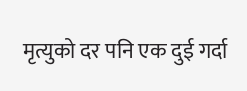मृत्युको दर पनि एक दुई गर्दा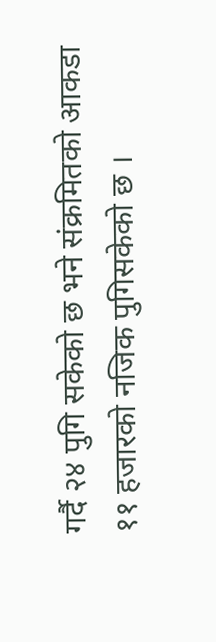गर्दै २४ पुगि सकेको छ भने संक्रमितको आकडा ११ हजारको नजिक पुगिसकेको छ ।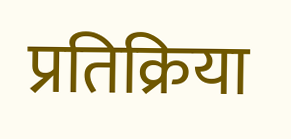प्रतिक्रिया